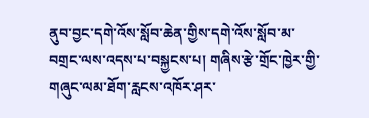ནུབ་བྱང་དགེ་འོས་སློབ་ཆེན་གྱིས་དགེ་འོས་སློབ་མ་བགྲང་ལས་འདས་པ་བསྐྱངས་པ། གཞིས་རྩེ་གྲོང་ཁྱེར་གྱི་གཞུང་ལམ་ཐོག་རླངས་འཁོར་ཤར་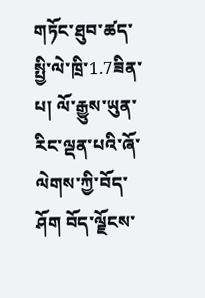གཏོང་ཐུབ་ཚད་སྤྱི་ལེ་ཁྲི་1.7ཟིན་པ། ལོ་རྒྱུས་ཡུན་རིང་ལྡན་པའི་ཞོ་ལེགས་ཀྱི་བོད་ཤོག བོད་ལྗོངས་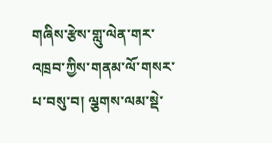གཞིས་རྩེས་གླུ་ལེན་གར་འཁྲབ་ཀྱིས་གནམ་ལོ་གསར་པ་བསུ་བ། ལྕགས་ལམ་སྡེ་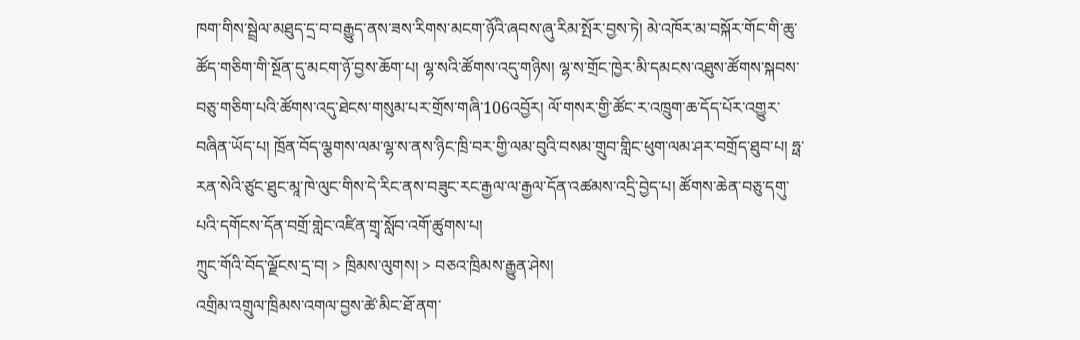ཁག་གིས་སྦྲེལ་མཐུད་དྲ་བ་བརྒྱུད་ནས་ཟས་རིགས་མངག་ཉོའི་ཞབས་ཞུ་རིམ་སྤོར་བྱས་ཏེ། མེ་འཁོར་མ་བསྐོར་གོང་གི་ཆུ་ཚོད་གཅིག་གི་སྔོན་དུ་མངག་ཉོ་བྱས་ཆོག་པ། ལྷ་སའི་ཚོགས་འདུ་གཉིས། ལྷ་ས་གྲོང་ཁྱེར་མི་དམངས་འཐུས་ཚོགས་སྐབས་བཅུ་གཅིག་པའི་ཚོགས་འདུ་ཐེངས་གསུམ་པར་གྲོས་གཞི་106འབྱོར། ལོ་གསར་གྱི་ཚོང་ར་འཁྲུག་ཆ་དོད་པོར་འགྱུར་བཞིན་ཡོད་པ། ཁྲོན་བོད་ལྕགས་ལམ་ལྷ་ས་ནས་ཉིང་ཁྲི་བར་གྱི་ལམ་བུའི་བསམ་གྲུབ་གླིང་ཕུག་ལམ་ཤར་བགྲོད་ཐུབ་པ། ཧྥ་རན་སེའི་ཙུང་ཐུང་མཱ་ཁེ་ལུང་གིས་དེ་རིང་ནས་བཟུང་རང་རྒྱལ་ལ་རྒྱལ་དོན་འཚམས་འདྲི་བྱེད་པ། ཚོགས་ཆེན་བཅུ་དགུ་པའི་དགོངས་དོན་བགྲོ་གླེང་འཛིན་གྲྭ་སློབ་འགོ་ཚུགས་པ།
ཀྲུང་གོའི་བོད་ལྗོངས་དྲ་བ། > ཁྲིམས་ལུགས། > བཅའ་ཁྲིམས་རྒྱུན་ཤེས།
འགྲིམ་འགྲུལ་ཁྲིམས་འགལ་བྱས་ཚེ་མིང་ཐོ་ནག་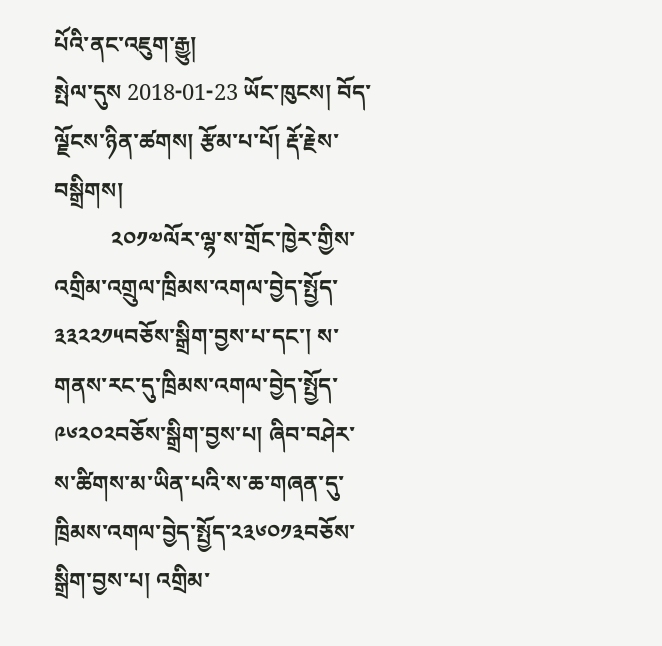པོའི་ནང་འཇུག་རྒྱུ།
སྤེལ་དུས 2018-01-23 ཡོང་ཁུངས། བོད་ལྗོངས་ཉིན་ཚགས། རྩོམ་པ་པོ། རྡོ་རྗེས་བསྒྲིགས།
          ༢༠༡༧ལོར་ལྷ་ས་གྲོང་ཁྱེར་གྱིས་འགྲིམ་འགྲུལ་ཁྲིམས་འགལ་བྱེད་སྤྱོད་༣༣༢༢༡༥བཅོས་སྒྲིག་བྱས་པ་དང་། ས་གནས་རང་དུ་ཁྲིམས་འགལ་བྱེད་སྤྱོད་༩༦༢༠༢བཅོས་སྒྲིག་བྱས་པ། ཞིབ་བཤེར་ས་ཚིགས་མ་ཡིན་པའི་ས་ཆ་གཞན་དུ་ཁྲིམས་འགལ་བྱེད་སྤྱོད་༢༣༦༠༡༣བཅོས་སྒྲིག་བྱས་པ། འགྲིམ་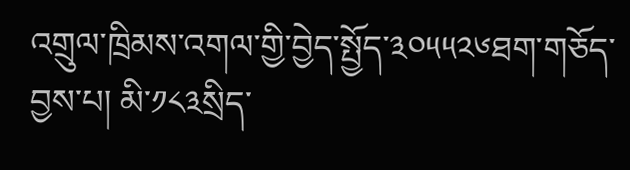འགྲུལ་ཁྲིམས་འགལ་གྱི་བྱེད་སྤྱོད་༣༠༥༥༢༦ཐག་གཅོད་བྱས་པ། མི་༡༨༣སྲིད་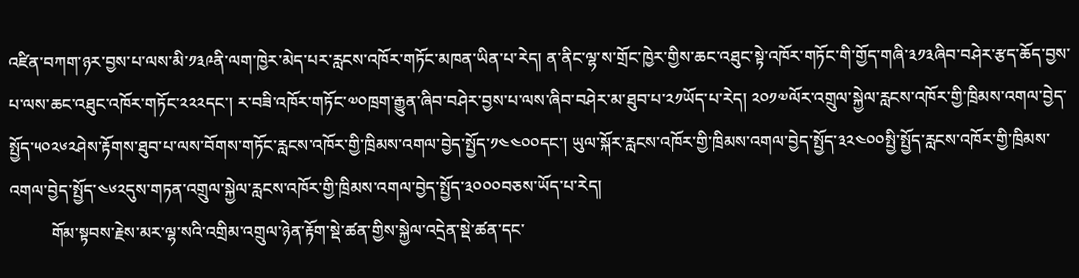འཛིན་བཀག་ཉར་བྱས་པ་ལས་མི་༡༣༩ནི་ལག་ཁྱེར་མེད་པར་རླངས་འཁོར་གཏོང་མཁན་ཡིན་པ་རེད། ན་ནིང་ལྷ་ས་གྲོང་ཁྱེར་གྱིས་ཆང་འཐུང་སྟེ་འཁོར་གཏོང་གི་གྱོད་གཞི་༣༡༣ཞིབ་བཤེར་རྩད་ཆོད་བྱས་པ་ལས་ཆང་འཐུང་འཁོར་གཏོང་༢༢༢དང་། ར་བཟི་འཁོར་གཏོང་༧༠ཁྲག་རྒྱུན་ཞིབ་བཤེར་བྱས་པ་ལས་ཞིབ་བཤེར་མ་ཐུབ་པ་༢༡ཡོད་པ་རེད། ༢༠༡༧ལོར་འགྲུལ་སྐྱེལ་རླངས་འཁོར་གྱི་ཁྲིམས་འགལ་བྱེད་སྤྱོད་༥༠༢༦༢ཤེས་རྟོགས་ཐུབ་པ་ལས་བོགས་གཏོང་རླངས་འཁོར་གྱི་ཁྲིམས་འགལ་བྱེད་སྤྱོད་༡༤༤༠༠དང་། ཡུལ་སྐོར་རླངས་འཁོར་གྱི་ཁྲིམས་འགལ་བྱེད་སྤྱོད་༣༢༤༠༠སྤྱི་སྤྱོད་རླངས་འཁོར་གྱི་ཁྲིམས་འགལ་བྱེད་སྤྱོད་༤༦༢དུས་གཏན་འགྲུལ་སྐྱེལ་རླངས་འཁོར་གྱི་ཁྲིམས་འགལ་བྱེད་སྤྱོད་༣༠༠༠བཅས་ཡོད་པ་རེད།
          གོམ་སྟབས་རྗེས་མར་ལྷ་སའི་འགྲིམ་འགྲུལ་ཉེན་རྟོག་སྡེ་ཚན་གྱིས་སྐྱེལ་འདྲེན་སྡེ་ཚན་དང་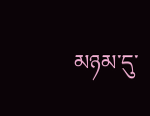མཉམ་དུ་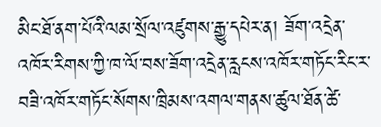མིང་ཐོ་ནག་པོའི་ལམ་སྲོལ་འཛུགས་རྒྱུ་དཔེར་ན། ཟོག་འདྲེན་འཁོར་རིགས་ཀྱི་ཁ་ལོ་བས་ཟོག་འདྲེན་རླངས་འཁོར་གཏོང་རིང་ར་བཟི་འཁོར་གཏོང་སོགས་ཁྲིམས་འགལ་གནས་ཚུལ་ཐོན་ཚེ་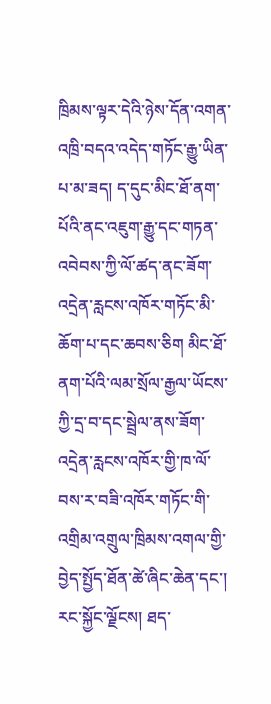ཁྲིམས་ལྟར་དེའི་ཉེས་དོན་འགན་འཁྲི་བདའ་འདེད་གཏོང་རྒྱུ་ཡིན་པ་མ་ཟད། ད་དུང་མིང་ཐོ་ནག་པོའི་ནང་འཇུག་རྒྱུ་དང་གཏན་འབེབས་ཀྱི་ལོ་ཚད་ནང་ཟོག་འདྲེན་རླངས་འཁོར་གཏོང་མི་ཆོག་པ་དང་ཆབས་ཅིག མིང་ཐོ་ནག་པོའི་ལམ་སྲོལ་རྒྱལ་ཡོངས་ཀྱི་དྲ་བ་དང་སྦྲེལ་ནས་ཟོག་འདྲེན་རླངས་འཁོར་གྱི་ཁ་ལོ་བས་ར་བཟི་འཁོར་གཏོང་གི་འགྲིམ་འགྲུལ་ཁྲིམས་འགལ་གྱི་བྱེད་སྤྱོད་ཐོན་ཚེ་ཞིང་ཆེན་དང་། རང་སྐྱོང་ལྗོངས། ཐད་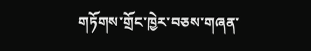གཏོགས་གྲོང་ཁྱེར་བཅས་གཞན་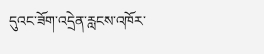དུའང་ཟོག་འདྲེན་རླངས་འཁོར་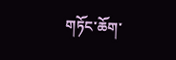གཏོང་ཆོག་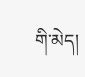གི་མེད།